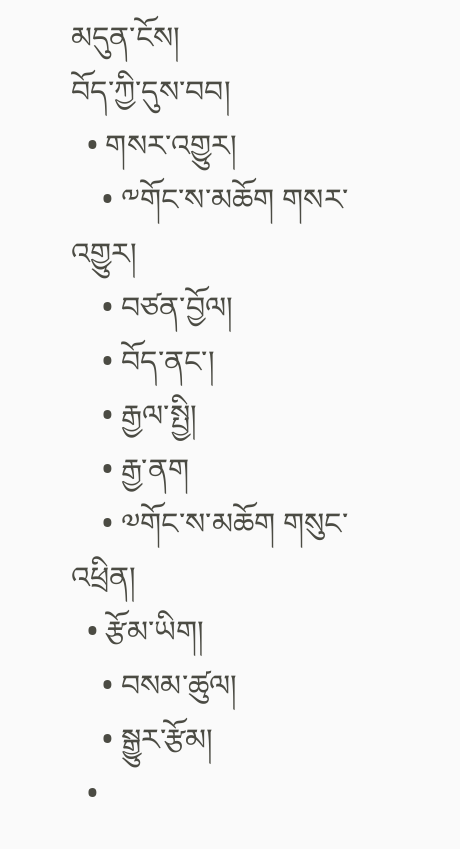མདུན་ངོས།
བོད་ཀྱི་དུས་བབ།
  • གསར་འགྱུར།
    • ༸གོང་ས་མཆོག གསར་འགྱུར།
    • བཙན་བྱོལ།
    • བོད་ནང་།
    • རྒྱལ་སྤྱི།
    • རྒྱ་ནག
    • ༧གོང་ས་མཆོག གསུང་འཕྲིན།
  • རྩོམ་ཡིག།
    • བསམ་ཚུལ།
    • སྒྱུར་རྩོམ།
  •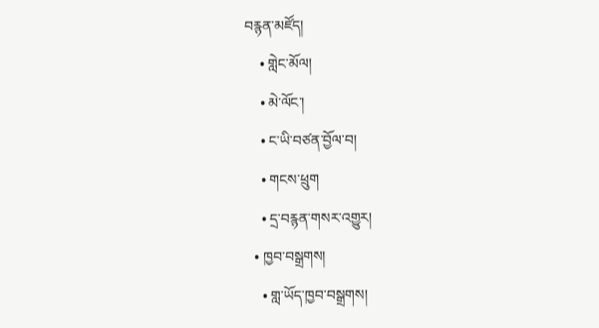བརྙན་མཛོད།
    • གླེང་མོལ།
    • མེ་ལོང་།
    • ང་ཡི་བཙན་བྱོལ་བ།
    • གངས་ཕྲུག
    • དྲ་བརྙན་གསར་འགྱུར།
  • ཁྱབ་བསྒྲགས།
    • གླ་ཡོད་ཁྱབ་བསྒྲགས།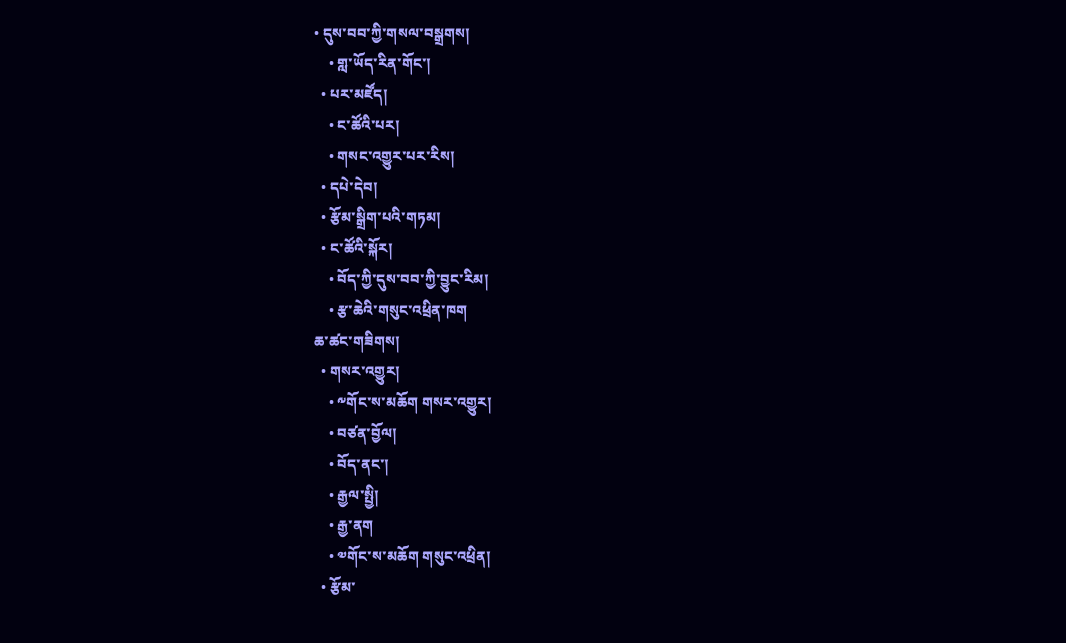• དུས་བབ་ཀྱི་གསལ་བསྒྲགས།
    • གླ་ཡོད་རིན་གོང་།
  • པར་མཛོད།
    • ང་ཚོའི་པར།
    • གསང་འགྱུར་པར་རིས།
  • དཔེ་དེབ།
  • རྩོམ་སྒྲིག་པའི་གཏམ།
  • ང་ཚོའི་སྐོར།
    • བོད་ཀྱི་དུས་བབ་ཀྱི་བྱུང་རིམ།
    • རྩ་ཆེའི་གསུང་འཕྲིན་ཁག
ཆ་ཚང་གཟིགས།
  • གསར་འགྱུར།
    • ༸གོང་ས་མཆོག གསར་འགྱུར།
    • བཙན་བྱོལ།
    • བོད་ནང་།
    • རྒྱལ་སྤྱི།
    • རྒྱ་ནག
    • ༧གོང་ས་མཆོག གསུང་འཕྲིན།
  • རྩོམ་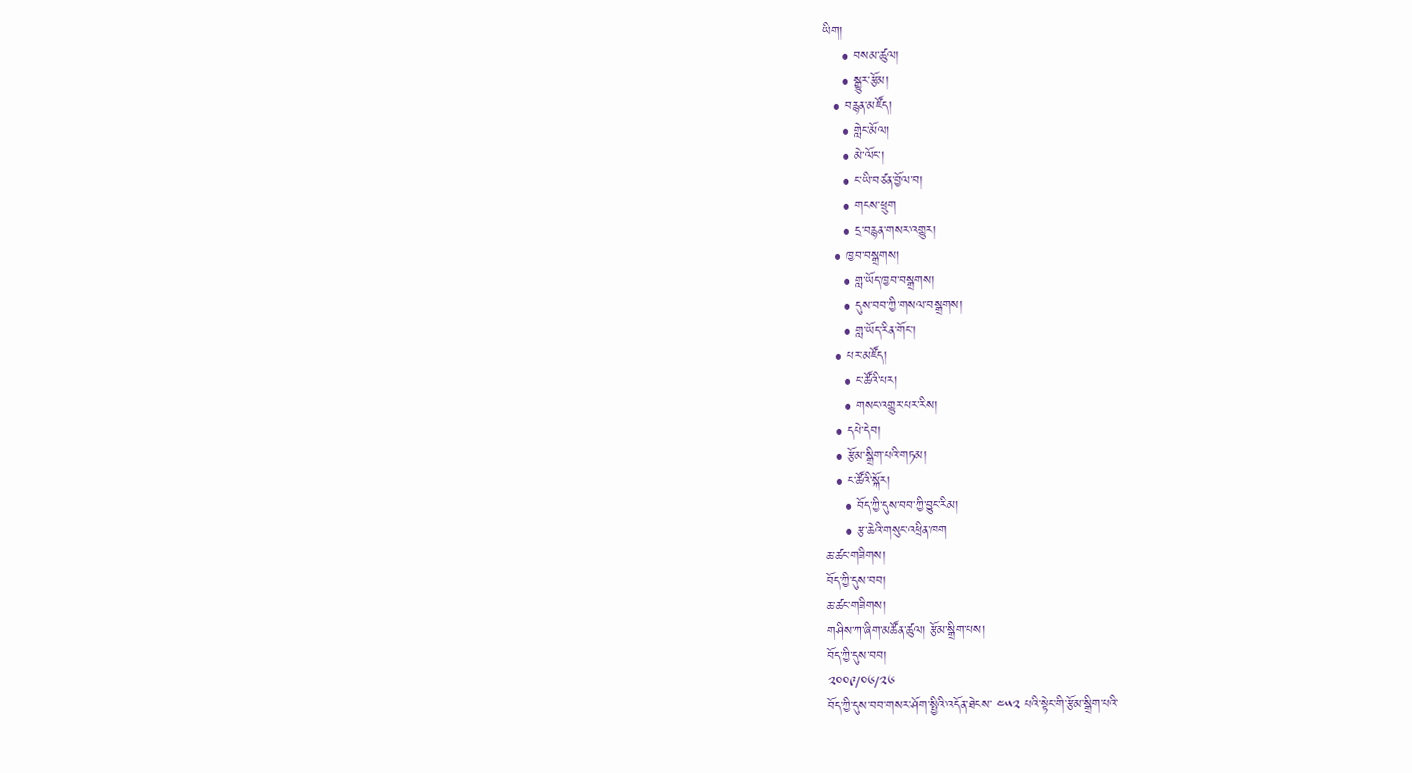ཡིག།
    • བསམ་ཚུལ།
    • སྒྱུར་རྩོམ།
  • བརྙན་མཛོད།
    • གླེང་མོལ།
    • མེ་ལོང་།
    • ང་ཡི་བཙན་བྱོལ་བ།
    • གངས་ཕྲུག
    • དྲ་བརྙན་གསར་འགྱུར།
  • ཁྱབ་བསྒྲགས།
    • གླ་ཡོད་ཁྱབ་བསྒྲགས།
    • དུས་བབ་ཀྱི་གསལ་བསྒྲགས།
    • གླ་ཡོད་རིན་གོང་།
  • པར་མཛོད།
    • ང་ཚོའི་པར།
    • གསང་འགྱུར་པར་རིས།
  • དཔེ་དེབ།
  • རྩོམ་སྒྲིག་པའི་གཏམ།
  • ང་ཚོའི་སྐོར།
    • བོད་ཀྱི་དུས་བབ་ཀྱི་བྱུང་རིམ།
    • རྩ་ཆེའི་གསུང་འཕྲིན་ཁག
ཆ་ཚང་གཟིགས།
བོད་ཀྱི་དུས་བབ།
ཆ་ཚང་གཟིགས།
གཤིས་ཀ་ཞིག་མཚོན་ཚུལ། རྩོམ་སྒྲིག་པས།
བོད་ཀྱི་དུས་བབ།
༢༠༠༩/༠༦/༢༦
བོད་ཀྱི་དུས་བབ་གསར་ཤོག་སྤྱིའི་འདོན་ཐེངས་ ༤༥༢ པའི་སྟེང་གི་རྩོམ་སྒྲིག་པའི་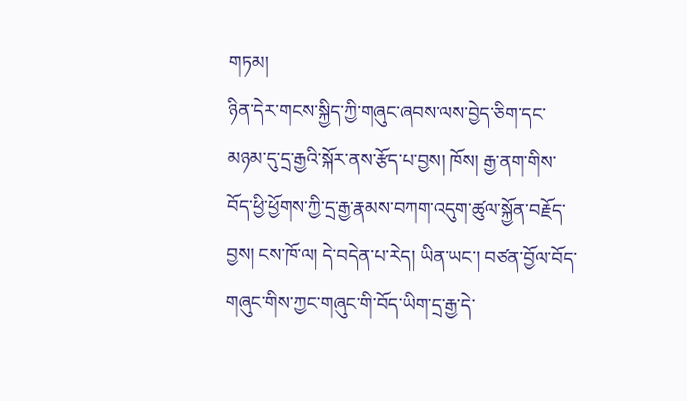གཏམ།
ཉིན་དེར་གངས་སྐྱིད་ཀྱི་གཞུང་ཞབས་ལས་བྱེད་ཅིག་དང་མཉམ་དུ་དྲ་རྒྱའི་སྐོར་ནས་རྩོད་པ་བྱས། ཁོས། རྒྱ་ནག་གིས་བོད་ཕྱི་ཕྱོགས་ཀྱི་དྲ་རྒྱ་རྣམས་བཀག་འདུག་ཚུལ་སྐྱོན་བརྗོད་བྱས། ངས་ཁོ་ལ། དེ་བདེན་པ་རེད། ཡིན་ཡང་། བཙན་བྱོལ་བོད་གཞུང་གིས་ཀྱང་གཞུང་གི་བོད་ཡིག་དྲ་རྒྱ་དེ་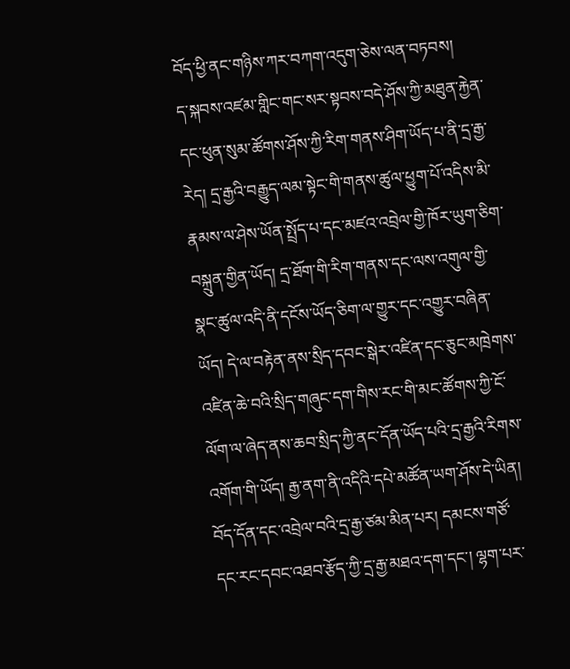བོད་ཕྱི་ནང་གཉིས་ཀར་བཀག་འདུག་ཅེས་ལན་བཏབས།
ད་སྐབས་འཛམ་གླིང་གང་སར་སྟབས་བདེ་ཤོས་ཀྱི་མཐུན་རྐྱེན་དང་ཕུན་སུམ་ཚོགས་ཤོས་ཀྱི་རིག་གནས་ཤིག་ཡོད་པ་ནི་དྲ་རྒྱ་རེད། དྲ་རྒྱའི་བརྒྱུད་ལམ་སྟེང་གི་གནས་ཚུལ་ཕྱུག་པོ་འདིས་མི་རྣམས་ལ་ཤེས་ཡོན་སྤྲོད་པ་དང་མཛའ་འབྲེལ་གྱི་ཁོར་ཡུག་ཅིག་བསྐྲུན་གྱིན་ཡོད། དྲ་ཐོག་གི་རིག་གནས་དང་ལས་འགུལ་གྱི་སྣང་ཚུལ་འདི་ནི་དངོས་ཡོད་ཅིག་ལ་གྱུར་དང་འགྱུར་བཞིན་ཡོད། དེ་ལ་བརྟེན་ནས་སྲིད་དབང་སྒེར་འཛིན་དང་ཅུང་མཁྲེགས་འཛིན་ཆེ་བའི་སྲིད་གཞུང་དག་གིས་རང་གི་མང་ཚོགས་ཀྱི་ངོ་ལོག་ལ་ཞེད་ནས་ཆབ་སྲིད་ཀྱི་ནང་དོན་ཡོད་པའི་དྲ་རྒྱའི་རིགས་འགོག་གི་ཡོད། རྒྱ་ནག་ནི་འདིའི་དཔེ་མཚོན་ཡག་ཤོས་དེ་ཡིན། བོད་དོན་དང་འབྲེལ་བའི་དྲ་རྒྱ་ཙམ་མིན་པར། དམངས་གཙོ་དང་རང་དབང་འཐབ་རྩོད་ཀྱི་དྲ་རྒྱ་མཐའ་དག་དང་། ལྷག་པར་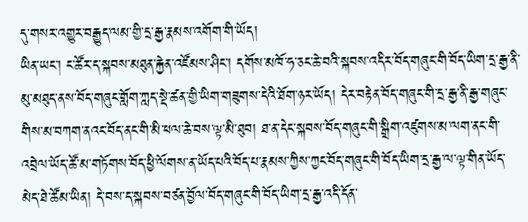དུ་གསར་འགྱུར་བརྒྱུད་ལམ་གྱི་དྲ་རྒྱ་རྣམས་འགོག་གི་ཡོད།
ཡིན་ཡང་། ང་ཚོར་ད་སྐབས་མཐུན་རྐྱེན་འཛོམས་ཤིང་། དགོས་མཁོ་ཧ་ཅང་ཆེ་བའི་སྐབས་འདིར་བོད་གཞུང་གི་བོད་ཡིག་དྲ་རྒྱ་ནི་མུ་མཐུད་ནས་བོད་གཞུང་གློག་ཀླད་སྡེ་ཚན་གྱི་ཡིག་གཟུགས་དེའི་ཐོག་ཉར་ཡོད། དེར་བརྟེན་བོད་གཞུང་གི་དྲ་རྒྱ་ནི་རྒྱ་གཞུང་གིས་མ་བཀག་ནའང་བོད་ནང་གི་མི་ཕལ་ཆེ་བས་ལྟ་མི་ཐུབ། ཐ་ན་དེང་སྐབས་བོད་གཞུང་གི་སྒྲིག་འཛུགས་མ་ལག་ནང་གི་འབྲེལ་ཡོད་ཚོ་མ་གཏོགས་བོད་ཕྱི་ལོགས་ན་ཡོད་པའི་བོད་པ་རྣམས་ཀྱིས་ཀྱང་བོད་གཞུང་གི་བོད་ཡིག་དྲ་རྒྱ་ལ་ལྟ་གིན་ཡོད་མེད་ཐེ་ཚོམ་ཡིན། དེ་བས་ད་སྐབས་བཙན་བྱོལ་བོད་གཞུང་གི་བོད་ཡིག་དྲ་རྒྱ་འདི་དོན་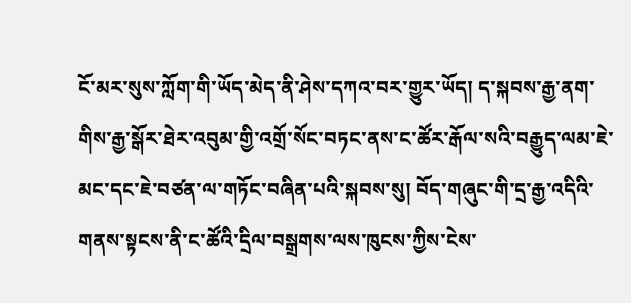ངོ་མར་སུས་ཀློག་གི་ཡོད་མེད་ནི་ཤེས་དཀའ་བར་གྱུར་ཡོད། ད་སྐབས་རྒྱ་ནག་གིས་རྒྱ་སྒོར་ཐེར་འབུམ་གྱི་འགྲོ་སོང་བཏང་ནས་ང་ཚོར་རྒོལ་སའི་བརྒྱུད་ལམ་ཇེ་མང་དང་ཇེ་བཙན་ལ་གཏོང་བཞིན་པའི་སྐབས་སུ། བོད་གཞུང་གི་དྲ་རྒྱ་འདིའི་གནས་སྟངས་ནི་ང་ཚོའི་དྲིལ་བསྒྲགས་ལས་ཁུངས་ཀྱིས་ངེས་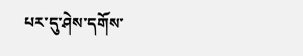པར་དུ་ཤེས་དགོས་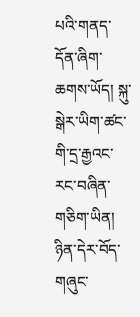པའི་གནད་དོན་ཞིག་ཆགས་ཡོད། སྐུ་སྒེར་ཡིག་ཚང་གི་དྲ་རྒྱའང་རང་བཞིན་གཅིག་ཡིན།
ཉིན་དེར་བོད་གཞུང་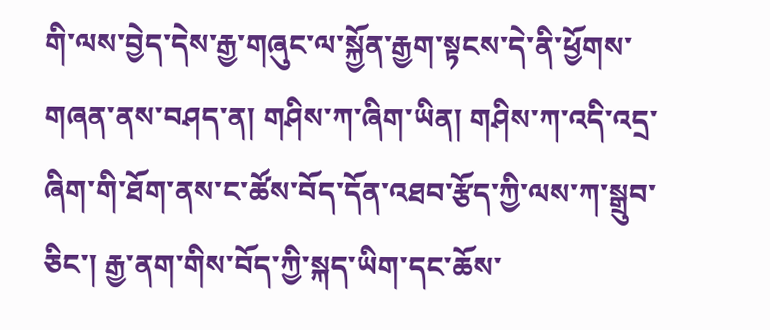གི་ལས་བྱེད་དེས་རྒྱ་གཞུང་ལ་སྐྱོན་རྒྱག་སྟངས་དེ་ནི་ཕྱོགས་གཞན་ནས་བཤད་ན། གཤིས་ཀ་ཞིག་ཡིན། གཤིས་ཀ་འདི་འདྲ་ཞིག་གི་ཐོག་ནས་ང་ཚོས་བོད་དོན་འཐབ་རྩོད་ཀྱི་ལས་ཀ་སྒྲུབ་ཅིང་། རྒྱ་ནག་གིས་བོད་ཀྱི་སྐད་ཡིག་དང་ཆོས་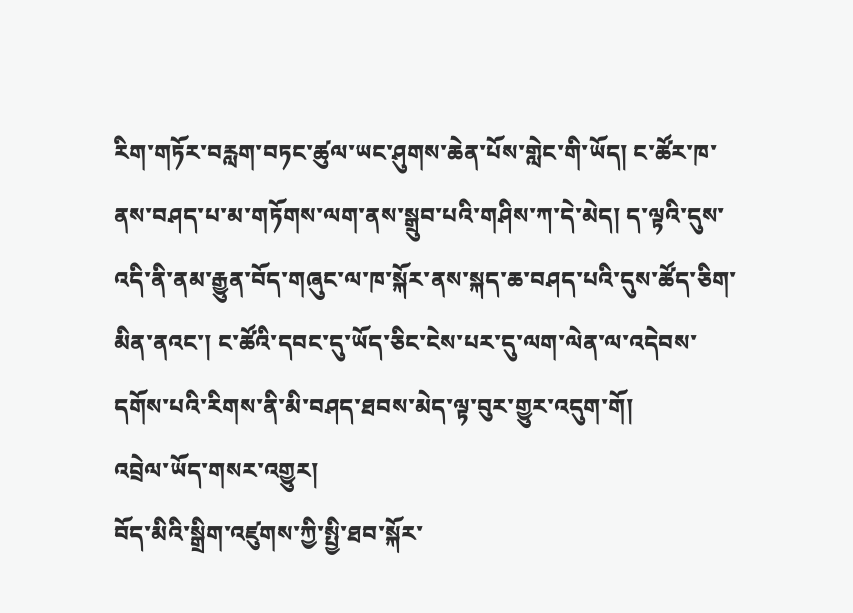རིག་གཏོར་བརླག་བཏང་ཚུལ་ཡང་ཤུགས་ཆེན་པོས་གླེང་གི་ཡོད། ང་ཚོར་ཁ་ནས་བཤད་པ་མ་གཏོགས་ལག་ནས་སྒྲུབ་པའི་གཤིས་ཀ་དེ་མེད། ད་ལྟའི་དུས་འདི་ནི་ནམ་རྒྱུན་བོད་གཞུང་ལ་ཁ་སྐོར་ནས་སྐད་ཆ་བཤད་པའི་དུས་ཚོད་ཅིག་མིན་ནའང་། ང་ཚོའི་དབང་དུ་ཡོད་ཅིང་ངེས་པར་དུ་ལག་ལེན་ལ་འདེབས་དགོས་པའི་རིགས་ནི་མི་བཤད་ཐབས་མེད་ལྟ་བུར་གྱུར་འདུག་གོ།
འབྲེལ་ཡོད་གསར་འགྱུར།
བོད་མིའི་སྒྲིག་འཛུགས་ཀྱི་སྤྱི་ཐབ་སྐོར་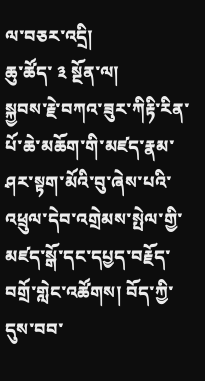ལ་བཅར་འདྲི།
ཆུ་ཚོད་ ༣ སྔོན་ལ།
སྐྱབས་རྗེ་བཀའ་ཟུར་ཀིརྟི་རིན་པོ་ཆེ་མཆོག་གི་མཛད་རྣམ་ཤར་སྟག་མོའི་བུ་ཞེས་པའི་འཕྲུལ་དེབ་འགྲེམས་སྤེལ་གྱི་མཛད་སྒོ་དང་དཔྱད་བརྗོད་བགྲོ་གླེང་འཚོགས། བོད་ཀྱི་དུས་བབ་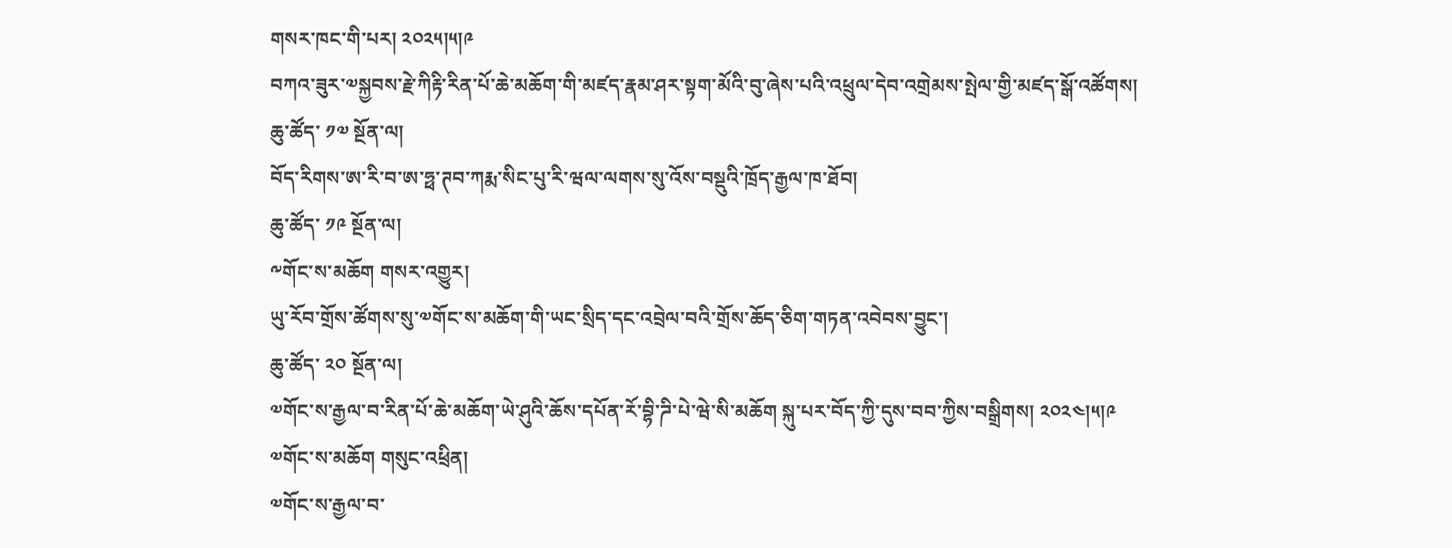གསར་ཁང་གི་པར། ༢༠༢༥།༥།༩
བཀའ་ཟུར་༧སྐྱབས་རྗེ་ཀིརྟི་རིན་པོ་ཆེ་མཆོག་གི་མཛད་རྣམ་ཤར་སྟག་མོའི་བུ་ཞེས་པའི་འཕྲུལ་དེབ་འགྲེམས་སྤེལ་གྱི་མཛད་སྒོ་འཚོགས།
ཆུ་ཚོད་ ༡༧ སྔོན་ལ།
བོད་རིགས་ཨ་རི་བ་ཨ་ཧྥ་ཊབ་ཀརྨ་སིང་པུ་རི་ཝལ་ལགས་སུ་འོས་བསྡུའི་ཁྲོད་རྒྱལ་ཁ་ཐོབ།
ཆུ་ཚོད་ ༡༩ སྔོན་ལ།
༸གོང་ས་མཆོག གསར་འགྱུར།
ཡུ་རོབ་གྲོས་ཚོགས་སུ་༧གོང་ས་མཆོག་གི་ཡང་སྲིད་དང་འབྲེལ་བའི་གྲོས་ཆོད་ཅིག་གཏན་འབེབས་བྱུང་།
ཆུ་ཚོད་ ༢༠ སྔོན་ལ།
༧གོང་ས་རྒྱལ་བ་རིན་པོ་ཆེ་མཆོག་ཡེ་ཤུའི་ཆོས་དཔོན་རོ་བྷི་ཌི་པེ་ཝེ་སི་མཆོག སྐུ་པར་བོད་ཀྱི་དུས་བབ་ཀྱིས་བསྒྲིགས། ༢༠༢༤།༥།༩
༧གོང་ས་མཆོག གསུང་འཕྲིན།
༧གོང་ས་རྒྱལ་བ་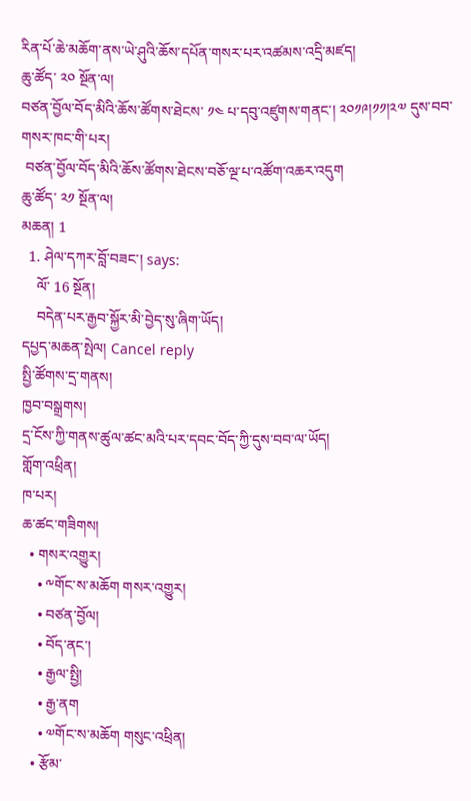རིན་པོ་ཆེ་མཆོག་ནས་ཡེ་ཤུའི་ཆོས་དཔོན་གསར་པར་འཚམས་འདྲི་མཛད།
ཆུ་ཚོད་ ༢༠ སྔོན་ལ།
བཙན་བྱོལ་བོད་མིའི་ཆོས་ཚོགས་ཐེངས་ ༡༤ པ་དབུ་འཛུགས་གནང་། ༢༠༡༩།༡༡།༢༧ དུས་བབ་གསར་ཁང་གི་པར།
 བཙན་བྱོལ་བོད་མིའི་ཆོས་ཚོགས་ཐེངས་བཅོ་ལྔ་པ་འཚོག་འཆར་འདུག
ཆུ་ཚོད་ ༢༡ སྔོན་ལ།
མཆན། 1
  1. ཤེལ་དཀར་བློ་བཟང་། says:
    ལོ་ 16 སྔོན།
    བདེན་པར་རྒྱབ་སྐྱོར་མི་བྱེད་སུ་ཞིག་ཡོད།
དཔྱད་མཆན་སྤེལ། Cancel reply
སྤྱི་ཚོགས་དྲ་གནས།
ཁྱབ་བསྒྲགས།
དྲ་ངོས་ཀྱི་གནས་ཚུལ་ཚང་མའི་པར་དབང་བོད་ཀྱི་དུས་བབ་ལ་ཡོད།
གློག་འཕྲིན།
ཁ་པར།
ཆ་ཚང་གཟིགས།
  • གསར་འགྱུར།
    • ༸གོང་ས་མཆོག གསར་འགྱུར།
    • བཙན་བྱོལ།
    • བོད་ནང་།
    • རྒྱལ་སྤྱི།
    • རྒྱ་ནག
    • ༧གོང་ས་མཆོག གསུང་འཕྲིན།
  • རྩོམ་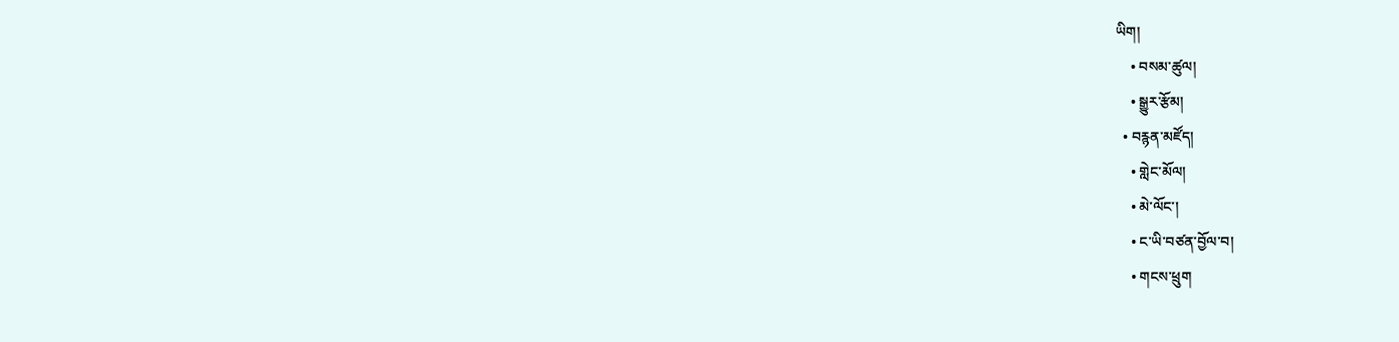ཡིག།
    • བསམ་ཚུལ།
    • སྒྱུར་རྩོམ།
  • བརྙན་མཛོད།
    • གླེང་མོལ།
    • མེ་ལོང་།
    • ང་ཡི་བཙན་བྱོལ་བ།
    • གངས་ཕྲུག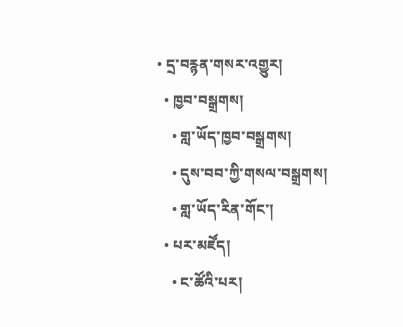• དྲ་བརྙན་གསར་འགྱུར།
  • ཁྱབ་བསྒྲགས།
    • གླ་ཡོད་ཁྱབ་བསྒྲགས།
    • དུས་བབ་ཀྱི་གསལ་བསྒྲགས།
    • གླ་ཡོད་རིན་གོང་།
  • པར་མཛོད།
    • ང་ཚོའི་པར།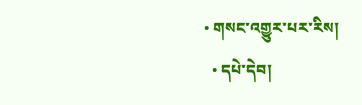• གསང་འགྱུར་པར་རིས།
  • དཔེ་དེབ།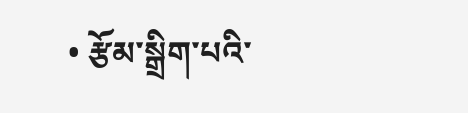• རྩོམ་སྒྲིག་པའི་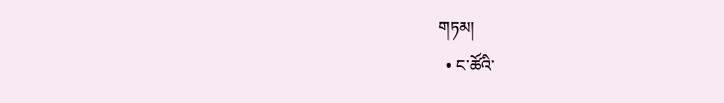གཏམ།
  • ང་ཚོའི་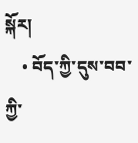སྐོར།
    • བོད་ཀྱི་དུས་བབ་ཀྱི་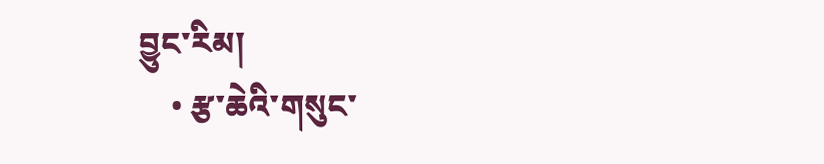བྱུང་རིམ།
    • རྩ་ཆེའི་གསུང་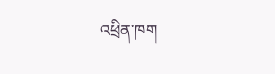འཕྲིན་ཁག